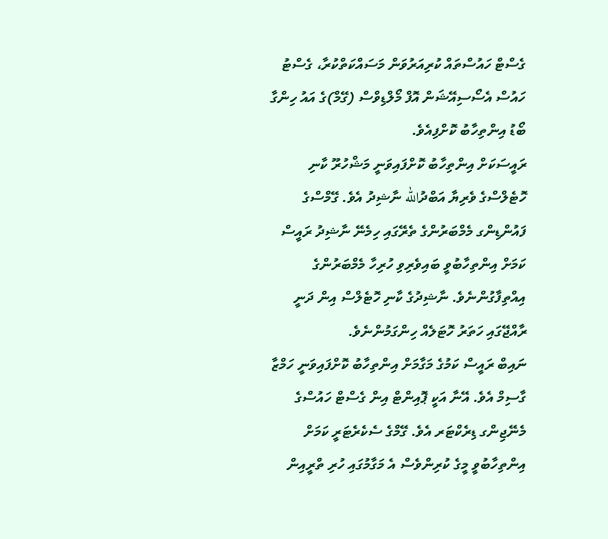ގެސްޓް ހައުސްތައް ކުރިއަރުވަން މަސައްކަތްކުރާ، ގެސްޓު ހައުސް އެސޯސިއޭޝަން އޮފް މޯލްޑިވްސް (ގޭމް)ގެ އައު ހިންގާ ބޯޑު އިންތިހާބު ކޮށްފިއެވެ.
ރައީސަކަށް އިންތިހާބު ކޮށްފައިވަނީ މަޝްހުރޫ ކާނި ހޮޓެލްސްގެ ވެރިޔާ އަބްދުالله ނާޝިދު އެވެ. ގޭމްސްގެ ފައުންޑިންގ މެމްބަރުންގެ ތެރޭގައި ހިމެނޭ ނާޝިދު ރައީސް ކަމަށް އިންތިހާބުވީ ބައިވެރިވި ހުރިހާ މެމްބަރުންގެ އިއްތިފާގުންނެވެ. ނާޝިދުގެ ކާނި ހޮޓެލްސް އިން ދަނީ ރާއްޖޭގައި ހަތަރު ހޮޓަލެއް ހިންގަމުންނެވެ.
ނައިބް ރައީސް ކަމުގެ މަގާމަށް އިންތިހާބު ކޮށްފައިވަނީ ހަމްޒާ ގާސިމް އެވެ. އޭނާ އަކީ ޕޮއިންޓް އިން ގެސްޓް ހައުސްގެ މެނޭޖިންގ ޑިރެކްޓަރ އެވެ. ގޭމްގެ ސެކެރެޓަރީ ކަމަށް އިންތިހާބުވީ މީގެ ކުރިންވެސް އެ މަގާމުގައި ހުރި ތްރީއިން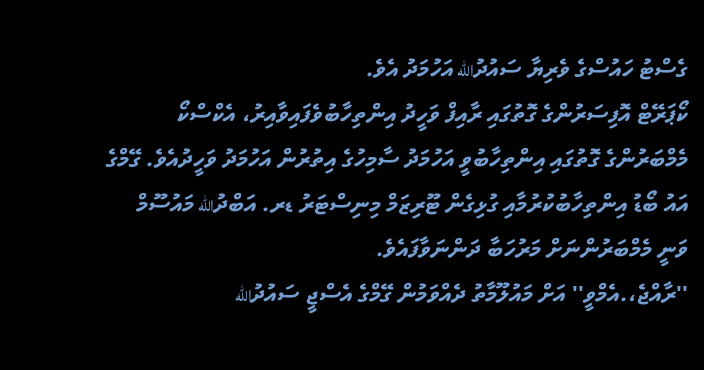ގެސްޓު ހައުސްގެ ވެރިޔާ ސައުދުالله އަހުމަދު އެވެ.
ކޯޕަރޭޓް އޮފިސަރުންގެ ގޮތުގައި ރާއިފް ވަހީދު އިންތިހާބުވެފައިވާއިރު، އެކްސްކޯ މެމްބަރުންގެ ގޮތުގައި އިންތިހާބުވީ އަހުމަދު ސާމިހުގެ އިތުރުން އަހުމަދު ވަހީދުއެވެ. ގޭމްގެ އައު ބޯޑު އިންތިހާބުކުރުމާއި ގުޅިގެން ޓޫރިޒަމް މިނިސްޓަރު ޑރ. އަބްދުالله މައުސޫމް ވަނީ މެމްބަރުންނަށް މަރުހަބާ ދަންނަވާފައެވެ.
''ރާއްޖެ،.އެމްވީ'' އަށް މައުލޫމާތު ދެއްވަމުން ގޭމްގެ އެސްޖީ ސައުދުالله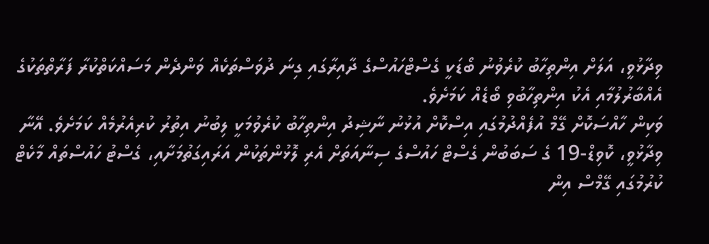ވިދާޅުވީ، އަލަށް އިންތިހާބު ކުރެވުނު ބޯޑަކީ ގެސްޓްހައުސްގެ ދާއިރާގައި ގިނަ ދުވަސްތަކެއް ވަންދެން މަސައްކަތްކުރާ ފަރާތްތަކުގެ އެއްބާރުލުމާއި އެކު އިންތިހާބުވި ބޯޑެއް ކަމަށެވެ.
ވަކިން ހާއްސަކޮށް ގޭމް އުފެއްދުމުގައި އިސްކޮށް އުޅުނު ނާޝިދު އިންތިހާބު ކުރެވުމަކީ ލިބުނު އިތުރު ކުރިއެރުމެއް ކަމަށެވެ. އޭނާ ވިދާޅުވީ، ކޮވިޑް-19 ގެ ސަބަބުން ގެސްޓް ހައުސްގެ ސިނާއަތަށް އެރި ލޮޅުންތަކުން އަރައިގަތުމަށާއި، ގެސްޓު ހައުސްތައް މާކެޓް ކުރުމުގައި ގޭމްސް އިން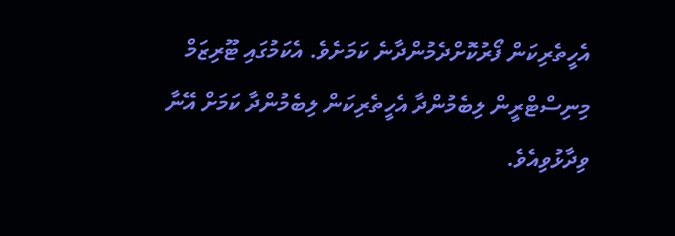އެހީތެރިކަން ފޯރުކޮށްދެމުންދާނެ ކަމަށެވެ. އެކަމުގައި ޓޫރިޒަމް މިނިސްޓްރީން ލިބެމުންދާ އެހީތެރިކަން ލިބެމުންދާ ކަމަށް އޭނާ ވިދާޅުވިއެވެ.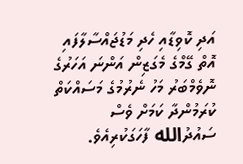އަދި ކޮވިޑާއި ހެދި މަޑުޖައްސާލާފައި އޮތް ގޭމްގެ މެގަޒިން އަންނަ އަހަރުގެ ނޮވެމްބަރު މަހު ނެރުމުގެ މަސައްކަތް ކުރަމުންދާ ކަމަށް ވެސް ސައުދުالله ފާހަގަކުރިއެވެ.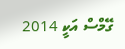ގޭމްސް އަކީ 2014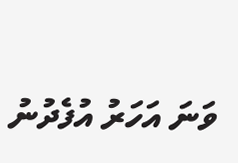ވަނަ އަހަރު އުފެދުނު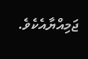ޖަމިއްޔާއެކެވެ.